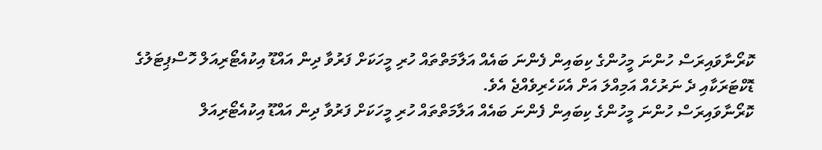ކޮރޯނާވައިރަސް ހުންނަ މީހުންގެ ކިބައިން ފެންނަ ބައެއް އަލާމަތްތައް ހުރި މީހަކަށް ފަރުވާ ދިން އައްޑޫ އިކުއެޓޯރިއަލް ހޮސްޕިޓަލުގެ ޑޮކްޓަރަކާއި ދެ ނަރުހެއް އަމިއްލަ އަށް އެކަހެރިވެއްޖެ އެވެ.
ކޮރޯނާވައިރަސް ހުންނަ މީހުންގެ ކިބައިން ފެންނަ ބައެއް އަލާމަތްތައް ހުރި މީހަކަށް ފަރުވާ ދިން އައްޑޫ އިކުއެޓޯރިއަލް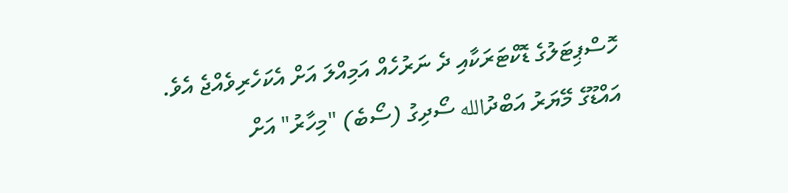ހޮސްޕިޓަލުގެ ޑޮކްޓަރަކާއި ދެ ނަރުހެއް އަމިއްލަ އަށް އެކަހެރިވެއްޖެ އެވެ.
އައްޑޫގެ މޭޔަރު އަބްދުالله ސޯދިގު (ސޯބެ) "މިހާރު" އަށް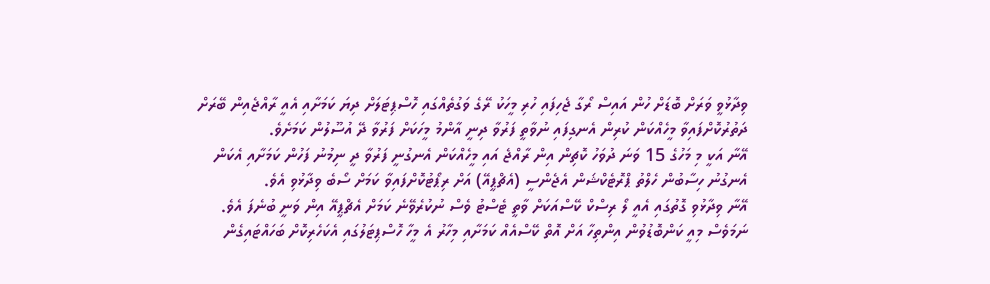ވިދާޅުވީ ވަރަށް ބޮޑަށް ހުން އައިސް ރޯގާ ޖެހިފައި ހުރި މީހަކު ރޭގެ ވަގުތެއްގައި ހޮސްޕިޓަލަށް ދިޔަ ކަމަށާއި އެއީ ރާއްޖެއިން ބޭރަށް ދަތުރުކޮށްފައިވާ މީހެއްކަން ކުރިން އެނގިފައި ނުވާތީ ފަރުވާ ދިނީ އާންމު މީހަކަށް ފަރުވާ ދޭ އުސޫލުން ކަމަށެވެ.
އޭނާ އަކީ މި މަހުގެ 15 ވަނަ ދުވަހު ކޮޗިން އިން ރާއްޖެ އައި މީހެއްކަން އެނގުނީ ފަރުވާ ދީ ނިމުނު ފަހުން ކަމަށާއި އެކަން އެނގުނު ހިސާބުން ހެލްތު ޕްރޮޓެކްޝަން އެޖެންސީ (އެޗްޕީއޭ) އަށް ރިޕޯޓުކޮށްފައިވާ ކަމަށް ސޯބެ ވިދާޅުވި އެވެ.
އޭނާ ވިދާޅުވި ގޮތުގައި އެއީ ލޯ ރިސްކް ކޭސްއަކަށް ވާތީ ޓެސްޓު ވެސް ނުކުރެވޭނެ ކަމަށް އެޗްޕީއޭ އިން ވަނީ ބުނެފަ އެވެ. ނަމަވެސް މިއީ ކަންބޮޑުވުން އިންތިހާ އަށް އޮތް ކޭސްއެއް ކަމަށާއި މިހާރު އެ މީހާ ހޮސްޕިޓަލުގައި އެކަހެރިކޮށް ބަހައްޓައިގެން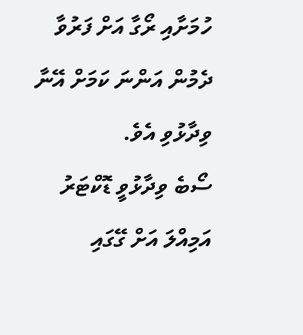ހުމަށާއި ރޯގާ އަށް ފަރުވާ ދެމުން އަންނަ ކަމަށް އޭނާ ވިދާޅުވި އެވެ.
ސޯބެ ވިދާޅުވީ ޑޮކްޓަރު އަމިއްލަ އަށް ގޭގައި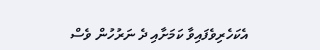އެކަހެރިވެފައިވާ ކަމަށާއި ދެ ނަރުހުން ވެސް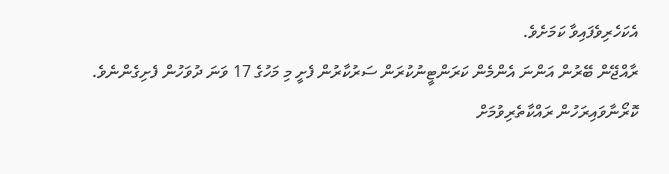އެކަހެރިވެފައިވާ ކަމަށެވެ.
ރާއްޖޭން ބޭރުން އަންނަ އެންމެން ކަރަންޓީނުކުރަން ސަރުކާރުން ފެށީ މި މަހުގެ 17 ވަނަ ދުވަހުން ފެށިގެންނެވެ.
ކޮރޯނާވައިރަހުން ރައްކާތެރިވުމަށް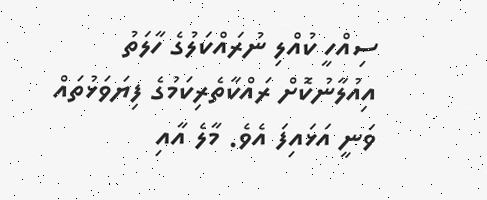ސިއްހީ ކުއްލި ނުރައްކަލުގެ ހާލަތު އިއުލާނުކޮށް ރައްކާތެރިކަމުގެ ފިޔަވަޅުތައް ވަނީ އަޅައިފަ އެވެ. މާލެ އާއި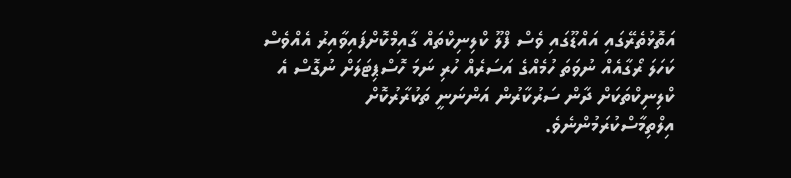އަތޮޅުތެރޭގައި އައްޑޫގައި ވެސް ފްލޫ ކްލިނިކްތައް ގާއިމްކޮށްފައިވާއިރު އެއްވެސް ކަހަލަ ރޯގާއެއް ނުވަތަ ހުމެއްގެ އަސަރެއް ހުރި ނަމަ ހޮސްޕިޓަލަށް ނުގޮސް އެ ކްލިނިކްތަކަށް ދާން ސަރުކާރުން އަންނަނީ ތަކުރާރުކޮށް އިލްތިމާސްކުރަމުންނެވެ.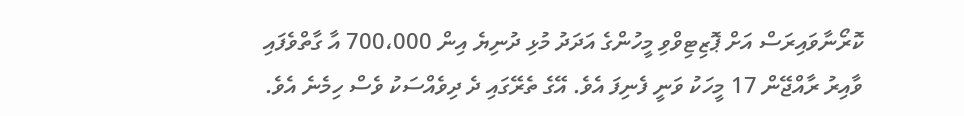ކޮރޯނާވައިރަސް އަށް ޕޮޒިޓިވްވި މީހުންގެ އަދަދު މުޅި ދުނިޔެ އިން 700،000 އާ ގާތްވެފައި ވާއިރު ރާއްޖޭން 17 މީހަކު ވަނީ ފެނިފަ އެވެ. އޭގެ ތެރޭގައި ދެ ދިވެއްސަކު ވެސް ހިމެނެ އެވެ.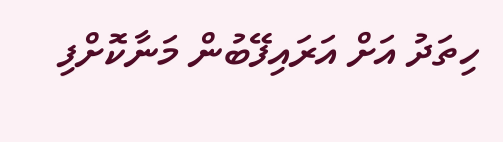ހިތަދު އަށް އަރައިފޭބުން މަނާކޮށްފި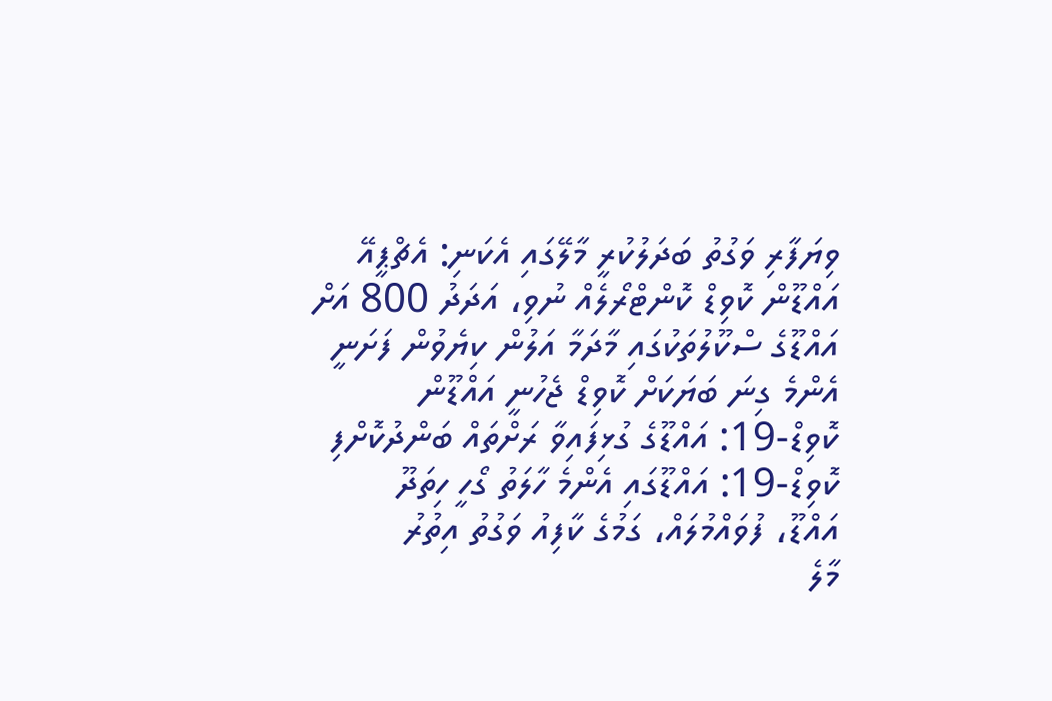ވިޔަފާރި ވަގުތު ބަދަލުކުރީ މާލޭގައި އެކަނި: އެޗްޕީއޭ
އައްޑޫން ކޮވިޑް ކޮންޓްރޯލެއް ނުވި، އަދަދު 800 އަށް
އައްޑޫގެ ސްކޫލުތަކުގައި މާދަމާ އަލުން ކިޔެވުން ފަށަނީ
އެންމެ ގިނަ ބަޔަކަށް ކޮވިޑް ޖެހުނީ އައްޑޫން
ކޮވިޑް-19: އައްޑޫގެ ގުޅިފައިވާ ރަށްތައް ބަންދުކޮށްފި
ކޮވިޑް-19: އައްޑޫގައި އެންމެ ހާލަތު ގޯހީ ހިތަދޫ
އައްޑޫ، ފުވައްމުލައް، ގަމުގެ ކާފިއު ވަގުތު އިތުރު
މާލެ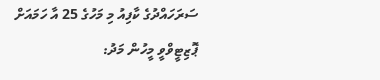ސަރަހައްދުގެ ކާފިއު މި މަހުގެ 25 އާ ހަމައަށް
ޕޮޒިޓީވްވީ މީހުން މަދު: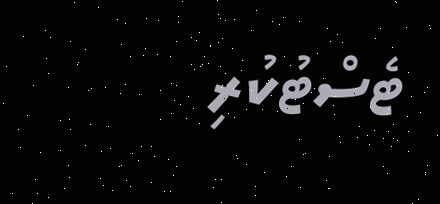ޓެސްޓުކުރި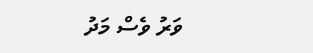ވަރު ވެސް މަދު